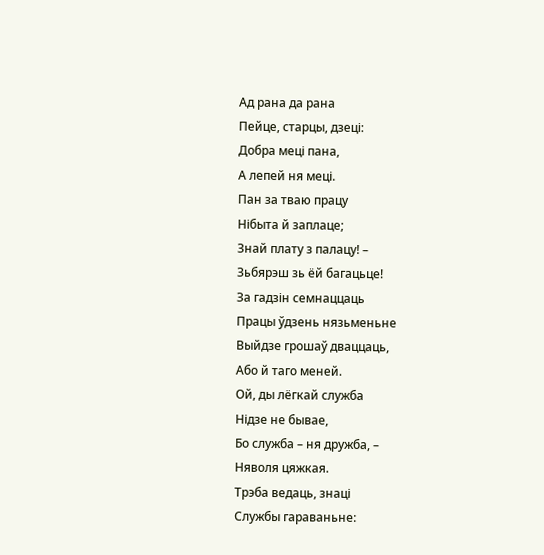Ад рана да рана
Пейце, старцы, дзеці:
Добра меці пана,
А лепей ня меці.
Пан за тваю працу
Нібыта й заплаце;
Знай плату з палацу! –
Зьбярэш зь ёй багацьце!
За гадзін семнаццаць
Працы ўдзень нязьменьне
Выйдзе грошаў дваццаць,
Або й таго меней.
Ой, ды лёгкай служба
Нідзе не бывае,
Бо служба – ня дружба, –
Няволя цяжкая.
Трэба ведаць, знаці
Службы гараваньне: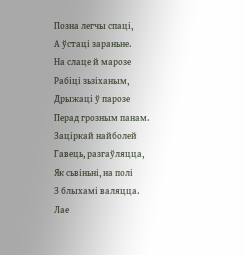Позна легчы спаці,
А ўстаці зараньне.
На слаце й марозе
Рабіці зьзіханым,
Дрыжаці ў парозе
Перад грозным панам.
Заціркай найболей
Гавець, разгаўляцца,
Як сьвіньні, на полі
З блыхамі валяцца.
Лае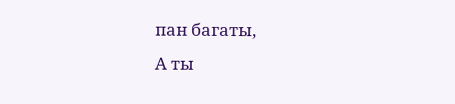пан багаты,
А ты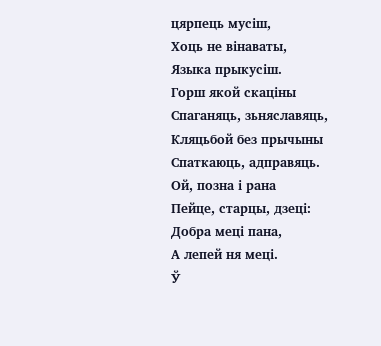цярпець мусіш,
Хоць не вінаваты,
Языка прыкусіш.
Горш якой скаціны
Спаганяць, зьняславяць,
Кляцьбой без прычыны
Спаткаюць, адправяць.
Ой, позна і рана
Пейце, старцы, дзеці:
Добра меці пана,
А лепей ня меці.
Ў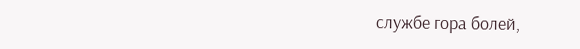службе гора болей,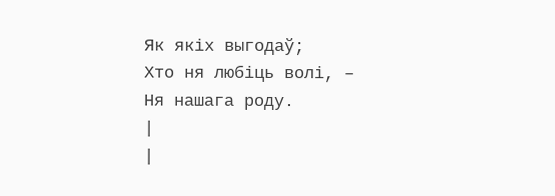Як якіх выгодаў;
Хто ня любіць волі, –
Ня нашага роду.
|
|